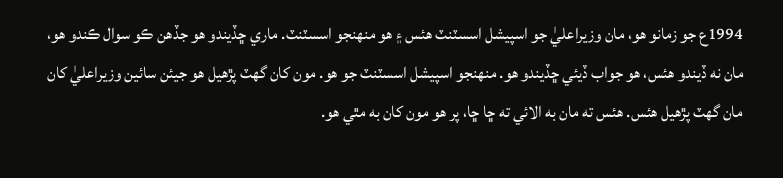1994ع جو زمانو هو، مان وزيراعليٰ جو اسپيشل اسسٽنٽ هئس ۽ هو منهنجو اسسٽنٽ. ماري ڇڏيندو هو جڏهن ڪو سوال ڪندو هو، مان نه ڏيندو هئس، هو جواب ڏيئي ڇڏيندو هو. منهنجو اسپيشل اسسٽنٽ جو هو. مون کان گهٽ پڙهيل هو جيئن سائين وزيراعليٰ کان مان گهٽ پڙهيل هئس. هئس ته مان به الائي ته ڇا ڇا، پر هو مون کان به مٿي هو.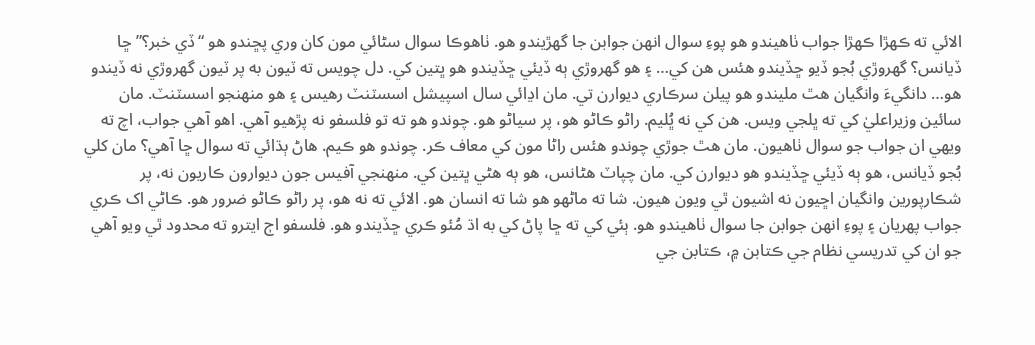الائي ته ڪهڙا ڪهڙا جواب ٺاهيندو هو پوءِ سوال انهن جوابن جا گهڙيندو هو. ٺاهوڪا سوال سڻائي مون کان وري پڇندو هو “ڏي خبر؟” ڇا ڏيانس؟ گهروڙي بُجو ڏيو ڇڏيندو هئس هن کي… ۽ هو گهروڙي ٻه ڏيئي ڇڏيندو هو ڀتين کي. دل چويس ته ٽيون به پر ٽيون گهروڙي نه ڏيندو هو… دانگيءَ وانگيان هٿ مليندو هو پيلن سرڪاري ديوارن تي. مان اڍائي سال اسپيشل اسسٽنٽ رهيس ۽ هو منهنجو اسسٽنٽ. مان سائين وزيراعليٰ کي ته ڀلجي ويس. هن کي نه ڀُليم. راڻو ڪاڻو هو، پر سياڻو هو. چوندو هو ته تو فلسفو نه پڙهيو آهي. اهو آهي جواب، اچ ته ويهي ان جواب جو سوال ٺاهيون. مان هٿ جوڙي چوندو هئس راڻا مون کي معاف ڪر. چوندو هو ڪيم. هاڻ ٻڌائي ته سوال ڇا آهي؟ مان کلي بُجو ڏيانس، هو ٻه ڏيئي ڇڏيندو هو ديوارن کي. مان چپاٽ هڻانس، هو ٻه هڻي ڀتين کي. منهنجي آفيس جون ديوارون ڪاريون نه، پر شڪارپورين وانگيان اڇيون نه اشيون ٿي ويون هيون. شا ته ماڻهو هو شا ته انسان هو. الائي ته نه هو، پر راڻو ڪاڻو ضرور هو. ڪاڻي اک ڪري جواب پهريان ۽ پوءِ انهن جوابن جا سوال ٺاهيندو هو. ٻئي کي ته ڇا پاڻ کي به اڌ مُئو ڪري ڇڏيندو هو. فلسفو اڄ ايترو ته محدود ٿي ويو آهي جو ان کي تدريسي نظام جي ڪتابن ۾، ڪتابن جي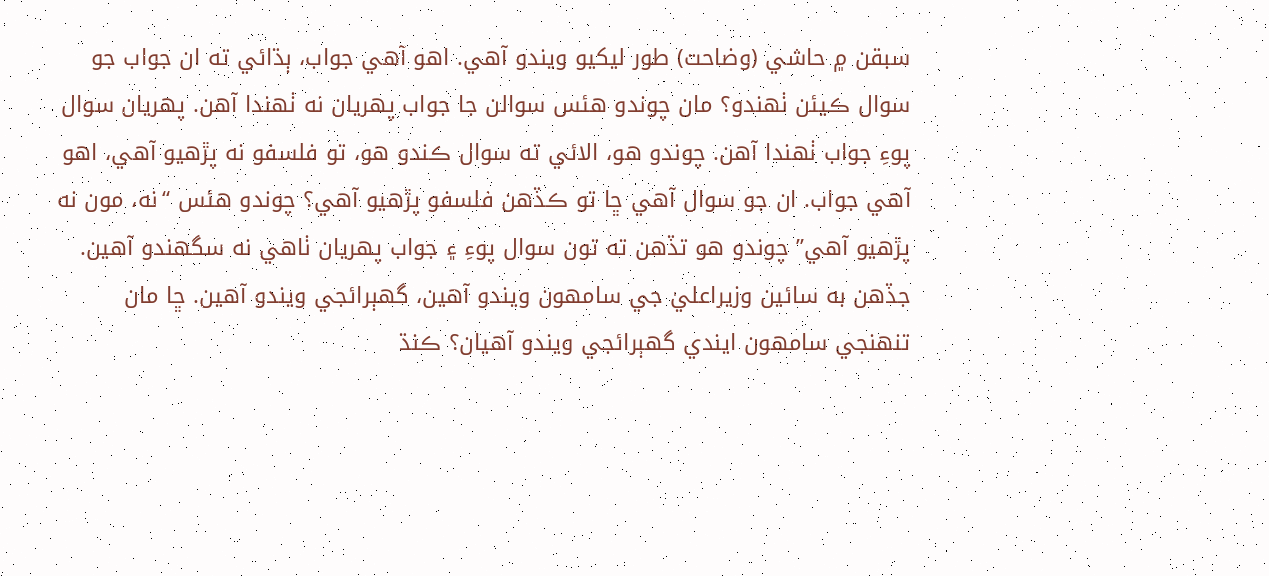سبقن ۾ حاشي (وضاحت) طور ليکيو ويندو آهي. اهو آهي جواب، ٻڌائي ته ان جواب جو سوال ڪيئن ٺهندو؟ مان چوندو هئس سوالن جا جواب پهريان نه ٺهندا آهن. پهريان سوال پوءِ جواب ٺهندا آهن. چوندو هو، الائي ته سوال ڪندو هو، تو فلسفو نه پڙهيو آهي، اهو آهي جواب. ان جو سوال آهي ڇا تو ڪڏهن فلسفو پڙهيو آهي؟ چوندو هئس “نه، مون نه پڙهيو آهي” چوندو هو تڏهن ته تون سوال پوءِ ۽ جواب پهريان ٺاهي نه سگهندو آهين. جڏهن به سائين وزيراعليٰ جي سامهون ويندو آهين، گهٻرائجي ويندو آهين. ڇا مان تنهنجي سامهون ايندي گهٻرائجي ويندو آهيان؟ ڪنڌ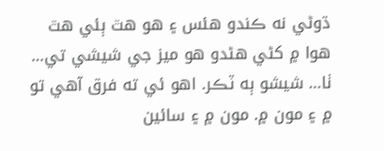ڌوڻي نه ڪندو هئس ۽ هو هٿ ٻئي هٿ هوا ۾ کڻي هڻدو هو ميز جي شيشي تي… ٺا… شيشو ٻه ٽڪر. اهو ئي ته فرق آهي تو ۾ ۽ مون ۾. مون ۾ ۽ سائين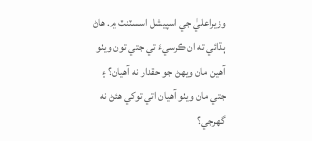وزيراعليٰ جي اسپيشل اسسٽنٽ ۾. هاڻ ٻڌائي ته ان ڪرسيءَ تي جتي تون ويٺو آهين مان ويهڻ جو حقدار نه آهيان؟ ۽ جتي مان ويٺو آهيان اتي توکي هئڻ نه گهرجي؟